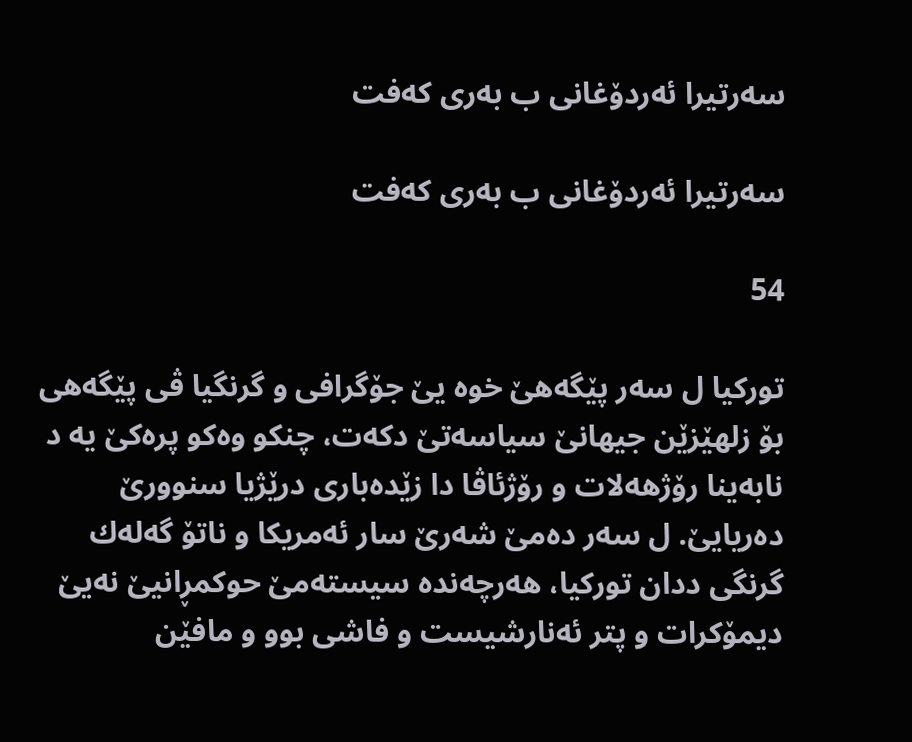سه‌رتیرا ئه‌ردۆغانی ب به‌ری كه‌فت

سه‌رتیرا ئه‌ردۆغانی ب به‌ری كه‌فت

54

توركیا ل سه‌ر پێگه‌هێ خوه‌ یێ جۆگرافی و گرنگیا ڤی پێگه‌هی بۆ زلهێزێن جیهانێ سیاسه‌تێ دكه‌ت، چنكو وه‌كو پره‌كێ یه‌ د نابه‌ینا رۆژهه‌لات و رۆژئاڤا دا زێده‌باری درێژیا سنوورێ ده‌ریایێ. ل سه‌ر ده‌مێ شه‌رێ سار ئه‌مریكا و ناتۆ گه‌له‌ك گرنگی ددان توركیا، هه‌رچه‌نده‌ سیسته‌مێ حوكمڕانیێ نه‌یێ دیمۆكرات و پتر ئه‌نارشیست و فاشی بوو و مافێن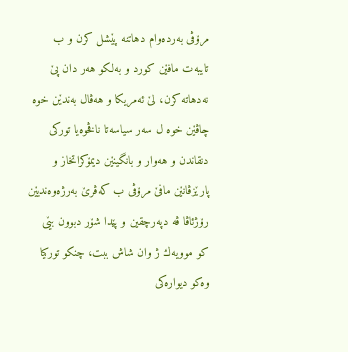مرۆڤی به‌رده‌وام دهاتنه‌ پێشل كرن و ب تایبه‌ت مافێن كورد و به‌لكو هه‌ر دان پێ نه‌دهاته‌ كرن، لێ ئه‌مریكا و هه‌ڤال به‌ندێن خوه‌ چاڤێن خوه‌ ل سه‌ر سیاسه‌تا ناڤخوه‌یا توركی دنقاندن و هه‌وار و بانگینێن دیمۆكراتخاز و پارێزڤانێن مافێ مرۆڤی ب كه‌ڤرێ به‌رژه‌وه‌ندیێن رۆژئاڤا ڤه‌ دپه‌رچقین و پێدا شۆر دبوون بێی كو موویه‌ك ژ وان شاش ببت، چنكو توركیا وه‌كو دیواره‌كی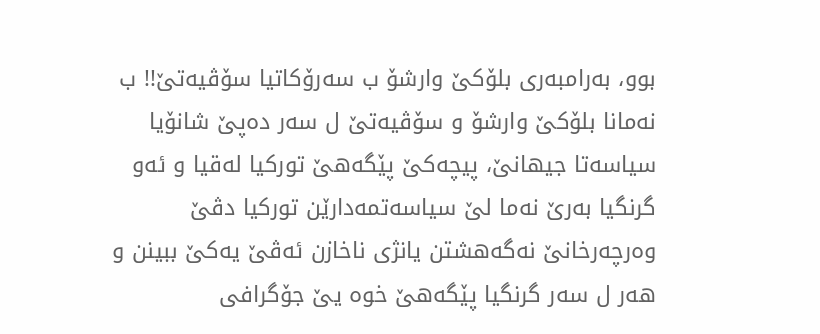بوو، به‌رامبه‌ری بلۆكێ وارشۆ ب سه‌رۆكاتیا سۆڤیه‌تێ!! ب نه‌مانا بلۆكێ وارشۆ و سۆڤیه‌تێ ل سه‌ر ده‌پێ شانۆیا سیاسه‌تا جیهانێ، پیچه‌كێ پێگه‌هێ توركیا له‌قیا و ئه‌و گرنگیا به‌رێ نه‌ما لێ سیاسه‌تمه‌دارێن توركیا دڤێ وه‌رچه‌رخانێ نه‌گه‌هشتن یانژی ناخازن ئه‌ڤێ یه‌كێ ببینن و هه‌ر ل سه‌ر گرنگیا پێگه‌هێ خوه‌ یێ جۆگرافی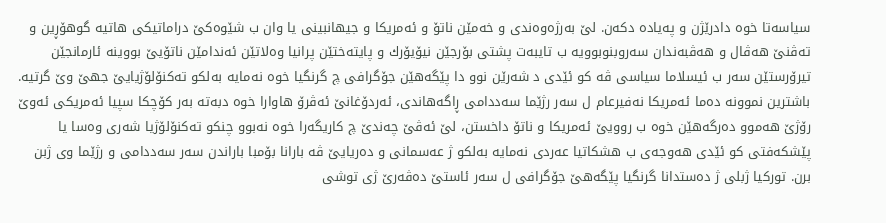سیاسه‌تا خوه‌ دادرێژن و په‌یاده‌ دكه‌ن. لێ به‌رژه‌وه‌ندی و خه‌مێن ناتۆ و ئه‌مریكا و جیهانبینی یا وان ب شێوه‌كێ دراماتیكی هاتیه‌ گوهۆڕین و ته‌ڤنێ هه‌ڤال و هه‌ڤبه‌ندان سه‌روبنوبوویه‌ ب تایبه‌ت پشتی بۆرجێن نیۆیۆرك و پایته‌ختێن پرانیا وه‌لاتێن ئه‌ندامێن ناتۆیێ بووینه‌ ئارمانجێن تیرۆرستێن سه‌ر ب ئیسلاما سیاسی ڤه‌ كو ئێدی د شه‌رێن نوو دا پێگه‌هێن جۆگرافی چ گرنگیا خوه‌ نه‌مایه‌ به‌لكو ته‌كنۆلۆژیایێ جهێ وێ گرتیه‌. باشترین نموونه‌ ده‌ما ئه‌مریكا نه‌فیرعام ل سه‌ر رژێما سه‌ددامی ڕاگه‌هاندی، ئه‌ردۆغانێ ئه‌ڤرۆ هاوارا خوه‌ دبه‌ته‌ به‌ر كۆچكا سپیا ئه‌مریكی ئه‌وێ رۆژێ هه‌موو ده‌رگه‌هێن خوه‌ ب روویێ ئه‌مریكا و ناتۆ داخستن، لێ ئه‌ڤێ چه‌ندێ چ كاریگه‌را خوه‌ نه‌بوو چنكو ته‌كنۆلۆژیا شه‌ری وه‌سا یا پێشكه‌فتی كو ئێدی هه‌وجه‌ی ب هشكاتیا عه‌ردی نه‌مایه‌ به‌لكو ژ عه‌سمانی و ده‌ریایێ ڤه‌ بارانا بۆمبا باراندن سه‌ر سه‌ددامی و رژێما وی ژبن برن. توركیا ژبلی ژ ده‌ستدانا گرنگیا پێگه‌هێ جۆگرافی ل سه‌ر ئاستێ ده‌ڤه‌رێ ژی توشی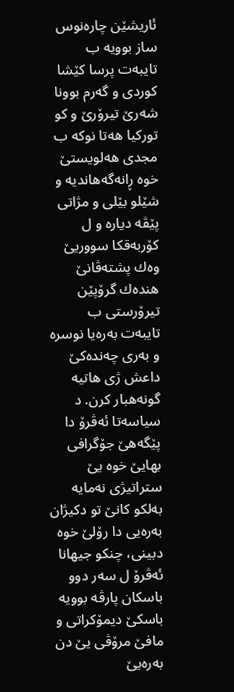ئاریشێن چاره‌نوس ساز بوویه‌ ب تایبه‌ت پرسا كێشا كوردی و گه‌رم بوونا شه‌رێ تیرۆرێ و كو توركیا هه‌تا نوكه‌ ب مجدی هه‌لویستێ خوه‌ ڕانه‌گه‌هاندیه‌ و شێلو بێلی و مژاتی پێڤه‌ دیاره‌ و ل كۆربه‌قكا سووریێ وه‌ك پشته‌ڤانێ هنده‌ك گرۆپێن تیرۆرستی ب تایبه‌ت به‌ره‌یا نوسره‌ و به‌ری چه‌نده‌كێ داعش ژی هاتیه‌ گونه‌هبار كرن. د سیاسه‌تا ئه‌ڤرۆ دا پێگه‌هێ جۆگرافی بهایێ خوه‌ یێ ستراتیژی نه‌مایه‌ به‌لكو كانێ تو دكیژان به‌ره‌یی دا رۆلێ خوه‌ دبینی، چنكو جیهانا ئه‌ڤرۆ ل سه‌ر دوو باسكان پارڤه‌ بوویه‌ باسكێ دیمۆكراتی و مافێ مرۆڤی یێ دن به‌ره‌یێ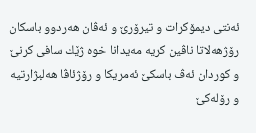ئه‌نتی دیمۆكرات و تیرۆرێ و ئه‌ڤان هه‌ردوو باسكان رۆژهه‌لاتا ناڤین كریه‌ مه‌یدانا خوه‌ ژێك سافی كرنێ و كوردان ئه‌ڤ باسكێ ئه‌مریكا و رۆژئاڤا هه‌لبژارتیه‌ و رۆله‌كێ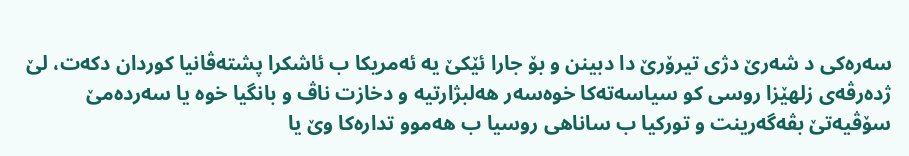سه‌ره‌كی د شه‌رێ دژی تیرۆرێ دا دبینن و بۆ جارا ئێكێ یه‌ ئه‌مریكا ب ئاشكرا پشته‌ڤانیا كوردان دكه‌ت، لێ ژده‌رڤه‌ی زلهێزا روسی كو سیاسه‌ته‌كا خوه‌سه‌ر هه‌لبژارتیه‌ و دخازت ناڤ و بانگیا خوه‌ یا سه‌رده‌مێ سۆڤیه‌تێ بڤه‌گه‌رینت و توركیا ب ساناهی روسیا ب هه‌موو تداره‌كا وێ یا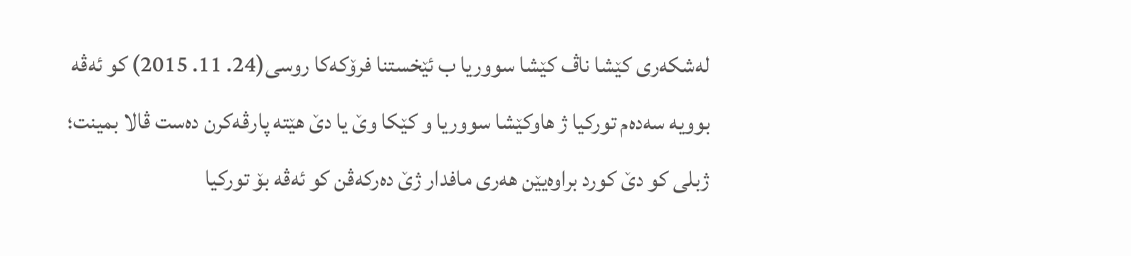له‌شكه‌ری كێشا ناڤ كێشا سووریا ب ئێخستنا فرۆكه‌كا روسی(24. 11. 2015) كو ئه‌ڤه‌ بوویه‌ سه‌ده‌م توركیا ژ هاوكێشا سووریا و كێكا وێ یا دێ هێته‌ پارڤه‌كرن ده‌ست ڤالا بمینت؛ ژبلی كو دێ كورد براوه‌یێن هه‌ری مافدار ژێ ده‌ركه‌ڤن كو ئه‌ڤه‌ بۆ توركیا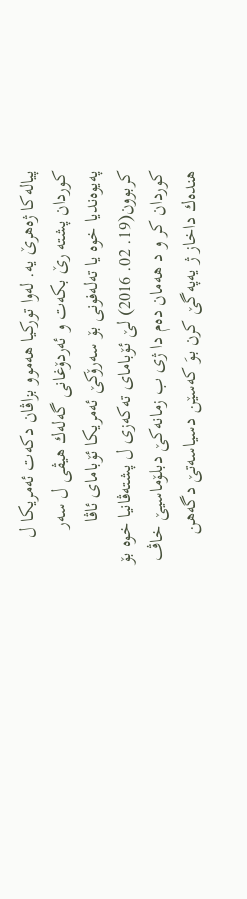پیاله‌كا ژه‌هرێ یه‌. له‌وا توركیا هه‌موو بزاڤان دكه‌ت ئه‌مریكا ل كوردان پشته‌ رێ بكه‌ت و ئه‌ردۆغانی گه‌له‌ك هیڤی ل سه‌ر په‌یوه‌ندیا خوه‌ یا ته‌له‌فونی بۆ سه‌رۆكێ ئه‌مریكا ئۆبامای ئاڤا كربوون(19. 02. 2016) لێ ئۆبامای ته‌كه‌زی ل پشته‌ڤانیا خوه‌ بۆ كوردان كر و د هه‌مان ده‌م دا ژی ب زمانه‌كێ دبلۆماسیێ خاڤ هنده‌ك داخاز ژ یه‌په‌گێ كرن بوَ كه‌سێن دسیاسه‌تێ دگه‌هن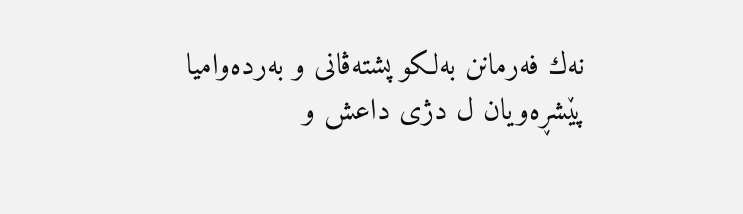نه‌ك فه‌رمانن به‌لكو پشته‌ڤانی و به‌رده‌وامیا پێشڕه‌ویان ل دژی داعش و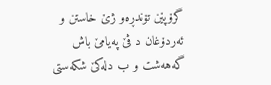گرۆپێن تۆندڕه‌و ژێ خاستن و ئه‌ردۆغان د ڤێ په‌یامێ باش گه‌هه‌شت و ب دله‌كێ شكه‌ستی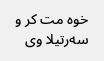خوه‌ مت كر و سه‌رتیلا وی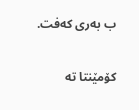ب به‌ری كه‌فت.

کۆمێنتا تە